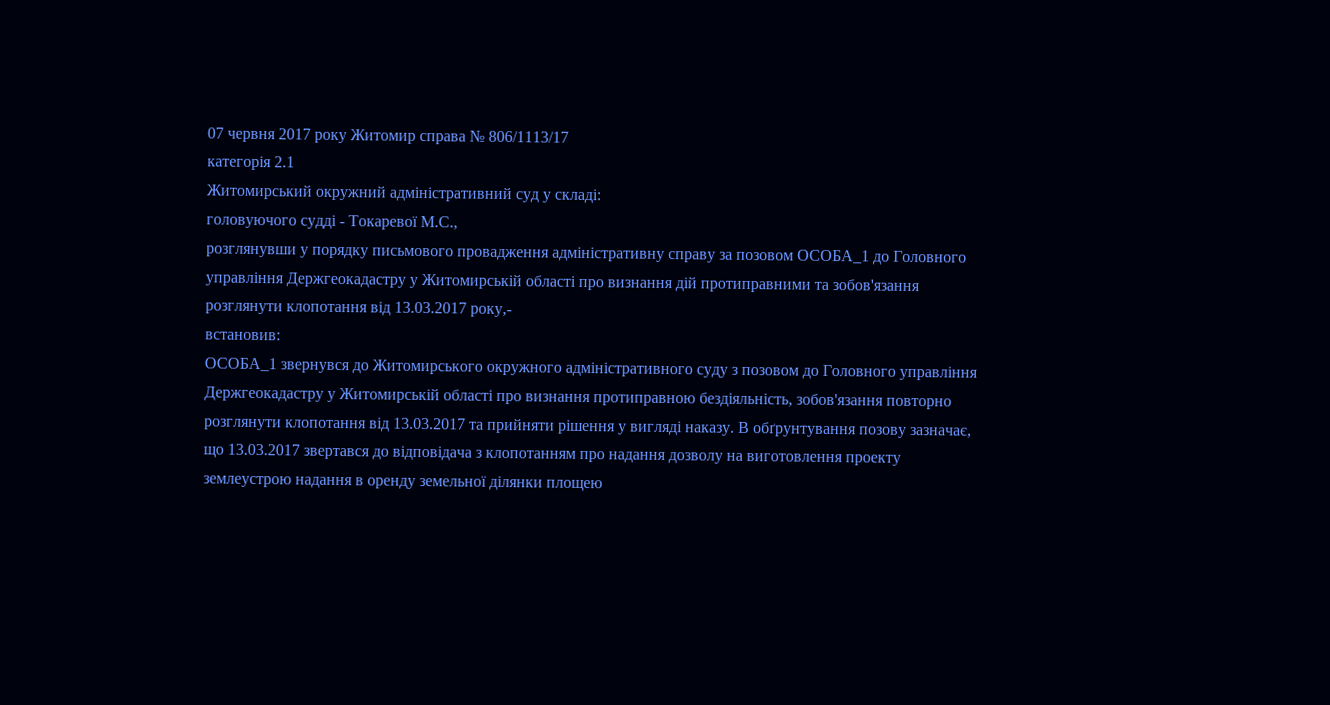07 червня 2017 року Житомир справа № 806/1113/17
категорія 2.1
Житомирський окружний адміністративний суд у складі:
головуючого судді - Токаревої М.С.,
розглянувши у порядку письмового провадження адміністративну справу за позовом ОСОБА_1 до Головного управління Держгеокадастру у Житомирській області про визнання дій протиправними та зобов'язання розглянути клопотання від 13.03.2017 року,-
встановив:
ОСОБА_1 звернувся до Житомирського окружного адміністративного суду з позовом до Головного управління Держгеокадастру у Житомирській області про визнання протиправною бездіяльність, зобов'язання повторно розглянути клопотання від 13.03.2017 та прийняти рішення у вигляді наказу. В обґрунтування позову зазначає, що 13.03.2017 звертався до відповідача з клопотанням про надання дозволу на виготовлення проекту землеустрою надання в оренду земельної ділянки площею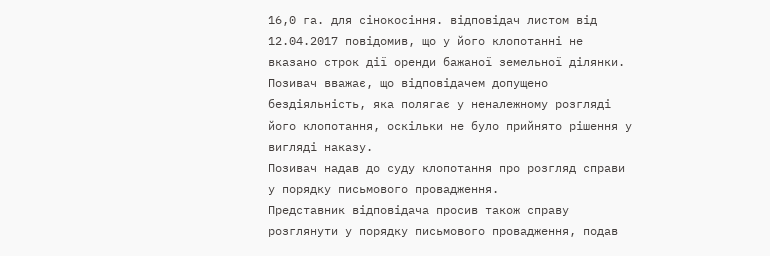16,0 га. для сінокосіння. відповідач листом від 12.04.2017 повідомив, що у його клопотанні не вказано строк дії оренди бажаної земельної ділянки. Позивач вважає, що відповідачем допущено бездіяльність, яка полягає у неналежному розгляді його клопотання, оскільки не було прийнято рішення у вигляді наказу.
Позивач надав до суду клопотання про розгляд справи у порядку письмового провадження.
Представник відповідача просив також справу розглянути у порядку письмового провадження, подав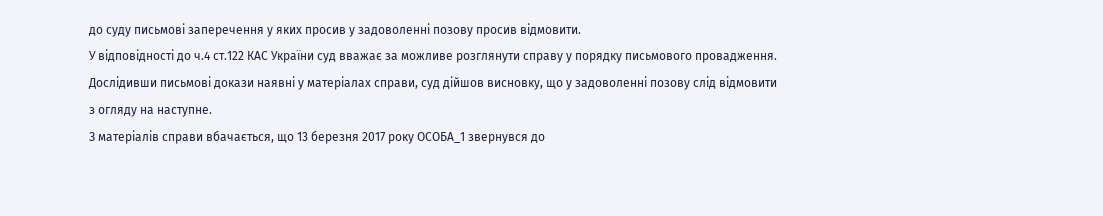до суду письмові заперечення у яких просив у задоволенні позову просив відмовити.
У відповідності до ч.4 ст.122 КАС України суд вважає за можливе розглянути справу у порядку письмового провадження.
Дослідивши письмові докази наявні у матеріалах справи, суд дійшов висновку, що у задоволенні позову слід відмовити з огляду на наступне.
З матеріалів справи вбачається, що 13 березня 2017 року ОСОБА_1 звернувся до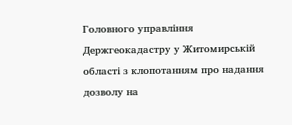Головного управління Держгеокадастру у Житомирській області з клопотанням про надання дозволу на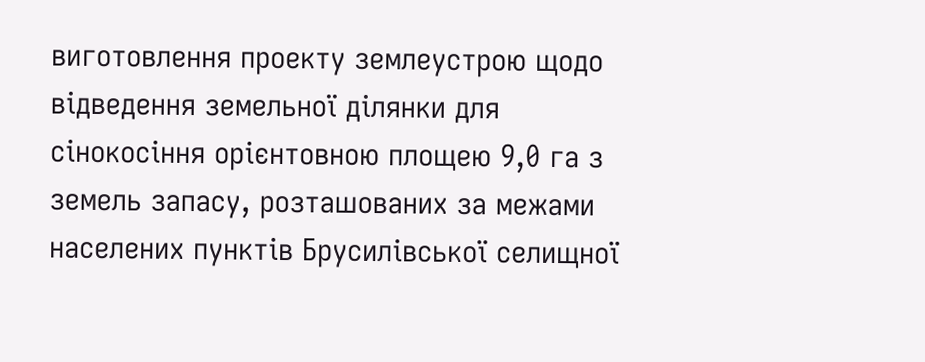виготовлення проекту землеустрою щодо відведення земельної ділянки для сінокосіння орієнтовною площею 9,0 га з земель запасу, розташованих за межами населених пунктів Брусилівської селищної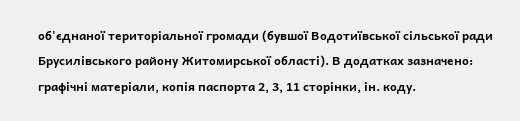об'єднаної територіальної громади (бувшої Водотиївської сільської ради Брусилівського району Житомирської області). В додатках зазначено: графічні матеріали, копія паспорта 2, 3, 11 сторінки, ін. коду.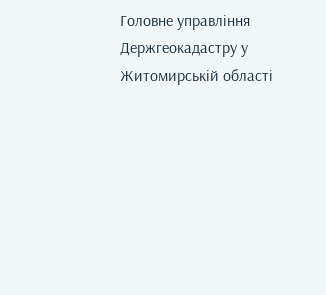Головне управління Держгеокадастру у Житомирській області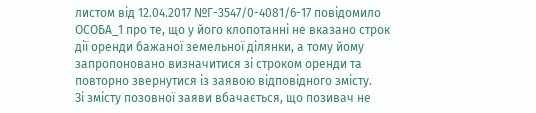листом від 12.04.2017 №Г-3547/0-4081/6-17 повідомило ОСОБА_1 про те, що у його клопотанні не вказано строк дії оренди бажаної земельної ділянки, а тому йому запропоновано визначитися зі строком оренди та повторно звернутися із заявою відповідного змісту.
Зі змісту позовної заяви вбачається, що позивач не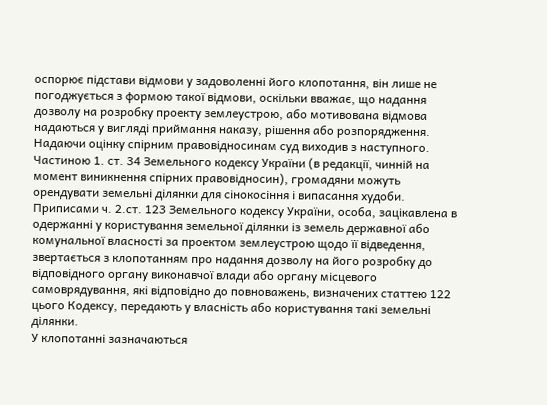оспорює підстави відмови у задоволенні його клопотання, він лише не погоджується з формою такої відмови, оскільки вважає, що надання дозволу на розробку проекту землеустрою, або мотивована відмова надаються у вигляді приймання наказу, рішення або розпорядження.
Надаючи оцінку спірним правовідносинам суд виходив з наступного.
Частиною 1. ст. 34 Земельного кодексу України (в редакції, чинній на момент виникнення спірних правовідносин), громадяни можуть орендувати земельні ділянки для сінокосіння і випасання худоби.
Приписами ч. 2.ст. 123 Земельного кодексу України, особа, зацікавлена в одержанні у користування земельної ділянки із земель державної або комунальної власності за проектом землеустрою щодо її відведення, звертається з клопотанням про надання дозволу на його розробку до відповідного органу виконавчої влади або органу місцевого самоврядування, які відповідно до повноважень, визначених статтею 122 цього Кодексу, передають у власність або користування такі земельні ділянки.
У клопотанні зазначаються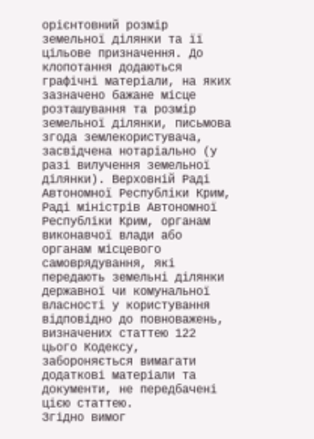орієнтовний розмір земельної ділянки та її цільове призначення. До клопотання додаються графічні матеріали, на яких зазначено бажане місце розташування та розмір земельної ділянки, письмова згода землекористувача, засвідчена нотаріально (у разі вилучення земельної ділянки). Верховній Раді Автономної Республіки Крим, Раді міністрів Автономної Республіки Крим, органам виконавчої влади або органам місцевого самоврядування, які передають земельні ділянки державної чи комунальної власності у користування відповідно до повноважень, визначених статтею 122 цього Кодексу, забороняється вимагати додаткові матеріали та документи, не передбачені цією статтею.
Згідно вимог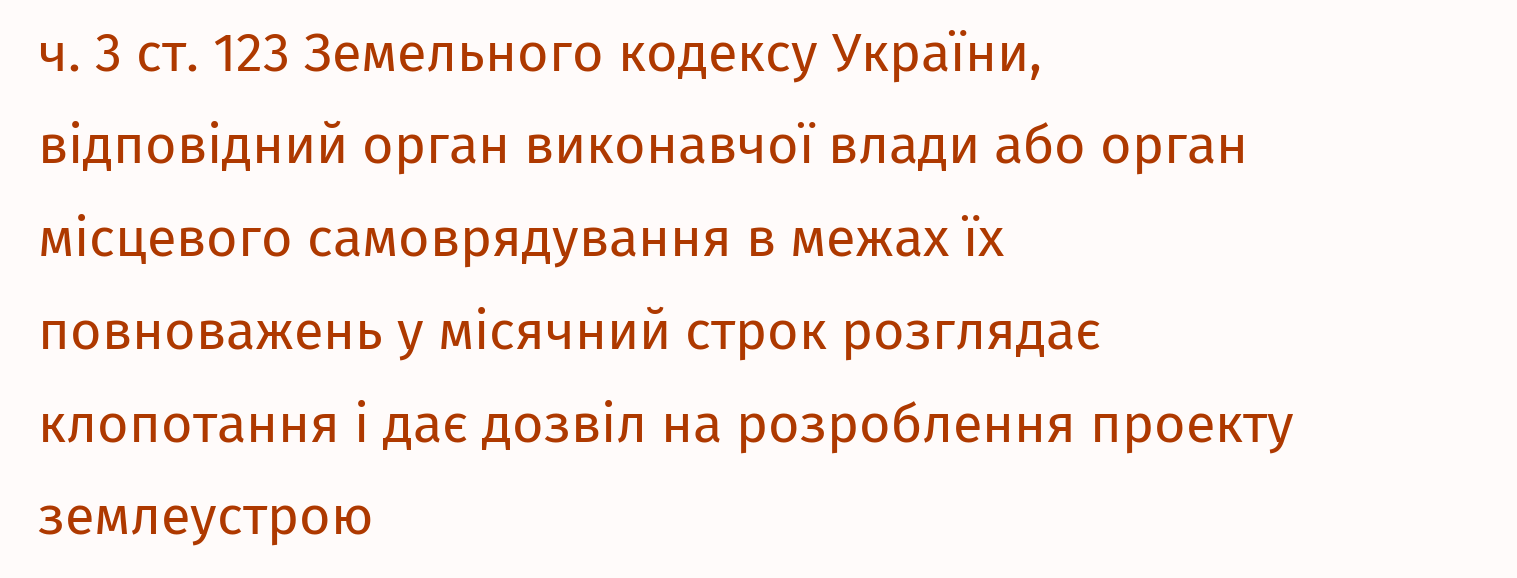ч. 3 ст. 123 Земельного кодексу України, відповідний орган виконавчої влади або орган місцевого самоврядування в межах їх повноважень у місячний строк розглядає клопотання і дає дозвіл на розроблення проекту землеустрою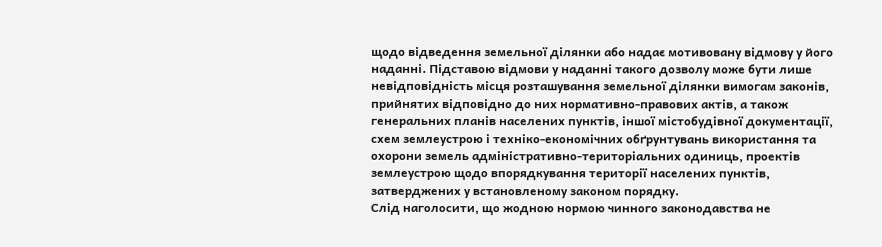щодо відведення земельної ділянки або надає мотивовану відмову у його наданні. Підставою відмови у наданні такого дозволу може бути лише невідповідність місця розташування земельної ділянки вимогам законів, прийнятих відповідно до них нормативно-правових актів, а також генеральних планів населених пунктів, іншої містобудівної документації, схем землеустрою і техніко-економічних обґрунтувань використання та охорони земель адміністративно-територіальних одиниць, проектів землеустрою щодо впорядкування території населених пунктів, затверджених у встановленому законом порядку.
Слід наголосити, що жодною нормою чинного законодавства не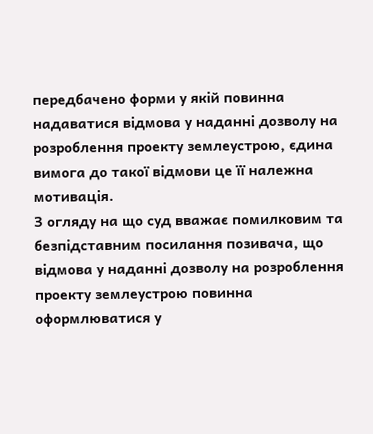передбачено форми у якій повинна надаватися відмова у наданні дозволу на розроблення проекту землеустрою, єдина вимога до такої відмови це її належна мотивація.
З огляду на що суд вважає помилковим та безпідставним посилання позивача, що відмова у наданні дозволу на розроблення проекту землеустрою повинна оформлюватися у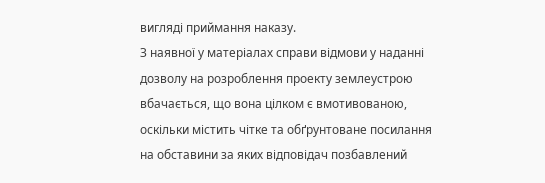вигляді приймання наказу.
З наявної у матеріалах справи відмови у наданні дозволу на розроблення проекту землеустрою вбачається, що вона цілком є вмотивованою, оскільки містить чітке та обґрунтоване посилання на обставини за яких відповідач позбавлений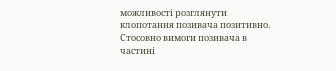можливості розглянути клопотання позивача позитивно.
Стосовно вимоги позивача в частині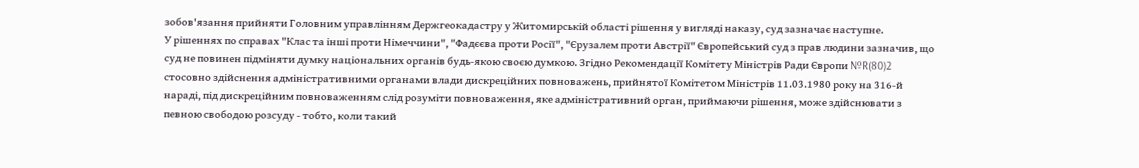зобов'язання прийняти Головним управлінням Держгеокадастру у Житомирській області рішення у вигляді наказу, суд зазначає наступне.
У рішеннях по справах "Клас та інші проти Німеччини", "Фадєєва проти Росії", "Єрузалем проти Австрії" Європейський суд з прав людини зазначив, що суд не повинен підміняти думку національних органів будь-якою своєю думкою. Згідно Рекомендації Комітету Міністрів Ради Європи №R(80)2 стосовно здійснення адміністративними органами влади дискреційних повноважень, прийнятої Комітетом Міністрів 11.03.1980 року на 316-й нараді, під дискреційним повноваженням слід розуміти повноваження, яке адміністративний орган, приймаючи рішення, може здійснювати з певною свободою розсуду - тобто, коли такий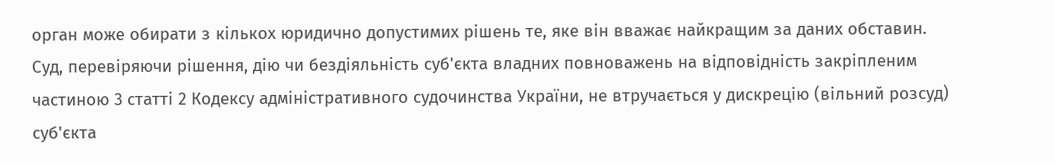орган може обирати з кількох юридично допустимих рішень те, яке він вважає найкращим за даних обставин.
Суд, перевіряючи рішення, дію чи бездіяльність суб'єкта владних повноважень на відповідність закріпленим частиною 3 статті 2 Кодексу адміністративного судочинства України, не втручається у дискрецію (вільний розсуд) суб'єкта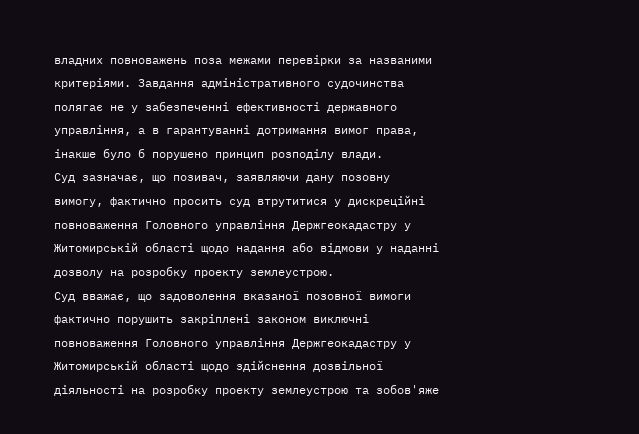владних повноважень поза межами перевірки за названими критеріями. Завдання адміністративного судочинства полягає не у забезпеченні ефективності державного управління, а в гарантуванні дотримання вимог права, інакше було б порушено принцип розподілу влади.
Суд зазначає, що позивач, заявляючи дану позовну вимогу, фактично просить суд втрутитися у дискреційні повноваження Головного управління Держгеокадастру у Житомирській області щодо надання або відмови у наданні дозволу на розробку проекту землеустрою.
Суд вважає, що задоволення вказаної позовної вимоги фактично порушить закріплені законом виключні повноваження Головного управління Держгеокадастру у Житомирській області щодо здійснення дозвільної діяльності на розробку проекту землеустрою та зобов'яже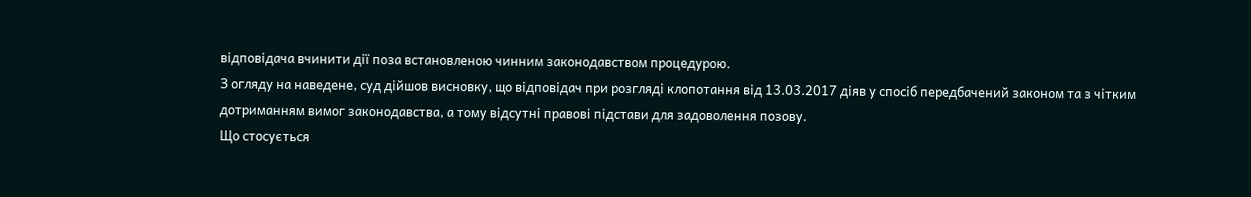відповідача вчинити дії поза встановленою чинним законодавством процедурою.
З огляду на наведене, суд дійшов висновку, що відповідач при розгляді клопотання від 13.03.2017 діяв у спосіб передбачений законом та з чітким дотриманням вимог законодавства, а тому відсутні правові підстави для задоволення позову.
Що стосується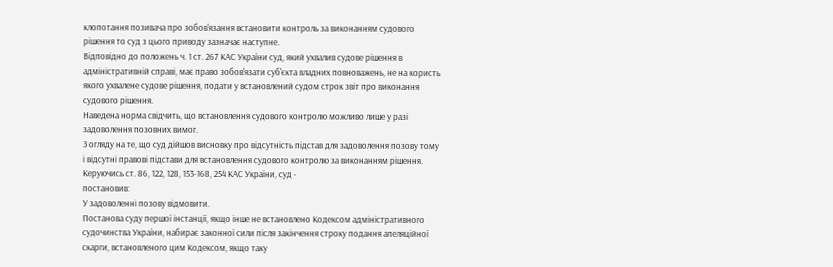клопотання позивача про зобов'язання встановити контроль за виконанням судового рішення то суд з цього приводу зазначає наступне.
Відповідно до положень ч. 1 ст. 267 КАС України суд, який ухвалив судове рішення в адміністративній справі, має право зобов'язати суб'єкта владних повноважень, не на користь якого ухвалене судове рішення, подати у встановлений судом строк звіт про виконання судового рішення.
Наведена норма свідчить, що встановлення судового контролю можливо лише у разі задоволення позовних вимог.
З огляду на те, що суд дійшов висновку про відсутність підстав для задоволення позову тому і відсутні правові підстави для встановлення судового контролю за виконанням рішення.
Керуючись ст. 86, 122, 128, 153-168, 254 КАС України, суд -
постановив:
У задоволенні позову відмовити.
Постанова суду першої інстанції, якщо інше не встановлено Кодексом адміністративного судочинства України, набирає законної сили після закінчення строку подання апеляційної скарги, встановленого цим Кодексом, якщо таку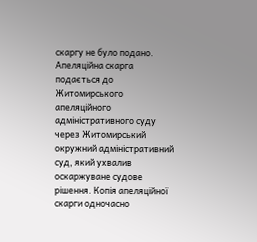скаргу не було подано.
Апеляційна скарга подається до Житомирського апеляційного адміністративного суду через Житомирський окружний адміністративний суд, який ухвалив оскаржуване судове рішення. Копія апеляційної скарги одночасно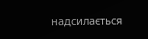надсилається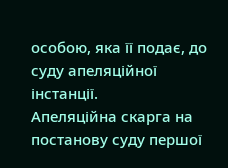особою, яка її подає, до суду апеляційної інстанції.
Апеляційна скарга на постанову суду першої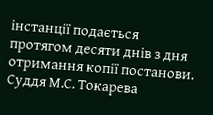інстанції подається протягом десяти днів з дня отримання копії постанови.
Суддя М.С. Токарева